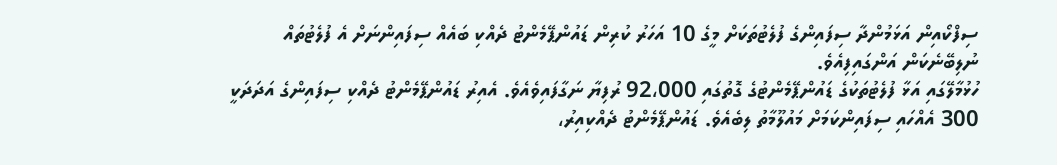ސިފްކޯއިން އަޅަމުންދާ ސިފައިންގެ ފުލެޓުތަކަށް މީގެ 10 އަހަރު ކުރިން ޑައުންޕޭމެންޓު ދެއްކި ބައެއް ސިފައިންނަށް އެ ފުލެޓުތައް ނުލިބޭނެކަން އަންގައިފިއެވެ.
ހުޅުމާލޭގައި އަޅާ ފުލެޓުތަކުގެ ޑައުންޕޭމެންޓުގެ ގޮތުގައި 92،000 ރުފިޔާ ނަގާފައިވެއެވެ. އެއިރު ޑައުންޕޭމެންޓު ދެއްކި ސިފައިންގެ އަދަދަކީ 300 އެއްހައި ސިފައިންކަމަށް މައުލޫމާތު ލިބެއެވެ. ޑައުންޕޭމެންޓު ދެއްކިއިރު،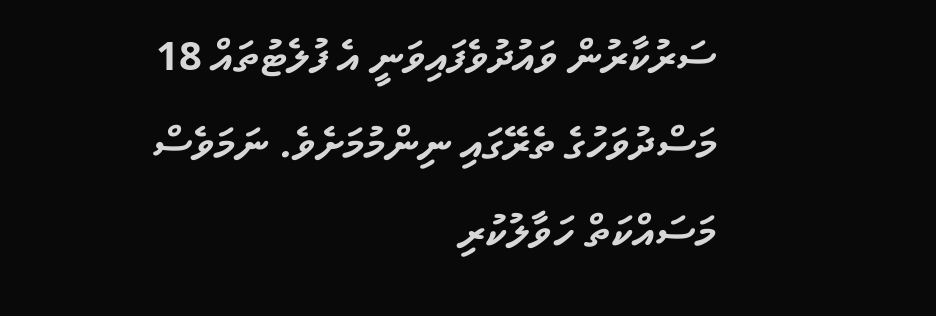ސަރުކާރުން ވައުދުވެފައިވަނީ އެ ފުލެޓުތައް 18 މަސްދުވަހުގެ ތެރޭގައި ނިންމުމަށެވެ. ނަމަވެސް މަސައްކަތް ހަވާލުކުރި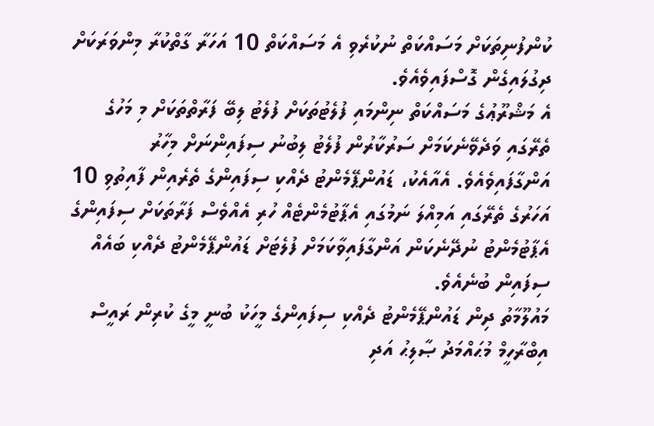ކުންފުނިތަކަށް މަސައްކަތް ނުކުރެވި އެ މަސައްކަތް 10 އަހަރާ ގާތްކުރާ މިންވަރަކަށް ދިގުލައިގެން ގޮސްފައިވެއެވެ.
އެ މަޝްރޫޢުގެ މަސައްކަތް ނިންމައި ފުލެޓުތަކަށް ފުލެޓު ލިބޭ ފަރާތްތަކަށް މި މަހުގެ ތެރޭގައި ވަދެވޭނެކަމަށް ސަރުކާރުން ފުލެޓު ލިބުނު ސިފައިންނަށް މިހާރު އަންގާފައިވެއެވެ. އެއާއެކު، ޑައުންޕޭމެންޓު ދެއްކި ސިފައިންގެ ތެރެއިން ފާއިތުވި 10 އަހަރުގެ ތެރޭގައި އަމިއްލަ ނަމުގައި އެޕާޓުމެންޓެއް ހުރި އެއްވެސް ފަރާތަކަށް ސިފައިންގެ އެޕާޓުމެންޓު ނުދޭނެކަން އަންގާފައިވާކަމަށް ފުލެޓަށް ޑައުންޕޭމެންޓު ދެއްކި ބައެއް ސިފައިން ބުނެއެވެ.
މައުލޫމާތު ދިން ޑައުންޕޭމެންޓު ދެއްކި ސިފައިންގެ މީހަކު ބުނީ މީގެ ކުރިން ރައީސް އިބްރާހީމް މުޙައްމަދު ޞާލިޙު އަދި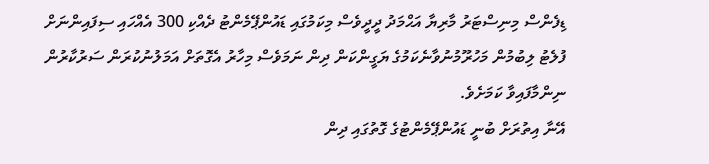ޑިފެންސް މިނިސްޓަރު މާރިޔާ އަޙްމަދު ދީދީވެސް މިކަމުގައި ޑައުންޕޭމެންޓު ދެއްކި 300 އެއްހައި ސިފައިންނަށް ފުލެޓު ލިބުމުން މަހުރޫމުނުވާނެކަމުގެ ޔަގީންކަން ދިން ނަމަވެސް މިހާރު އެގޮތަށް އަމަލުނުކުރަން ސަރުކާރުން ނިންމާފައިވާ ކަމަށެވެ.
އޭނާ އިތުރަށް ބުނީ ޑައުންޕޭމެންޓުގެ ގޮތުގައި ދިން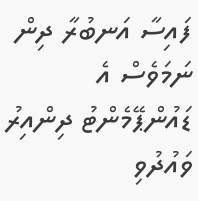ފައިސާ އަނބުރާ ދިން ނަމަވެސް އެ ޑައުންޕޭމެންޓު ދިންއިރު ވައުދުވި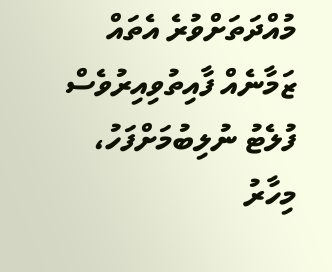މުއްދަތަށްވުރެ އެތައް ޒަމާނެއް ފާއިތުވިއިރުވެސް ފުލެޓު ނުލިބުމަށްފަހު، މިހާރު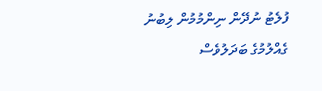ފުލެޓު ނުދޭން ނިންމުމުން ލިބުނު ގެއްލުމުގެ ބަދަލުވެސް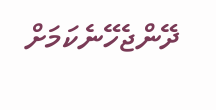ދޭންޖެހޭނެކަމަށް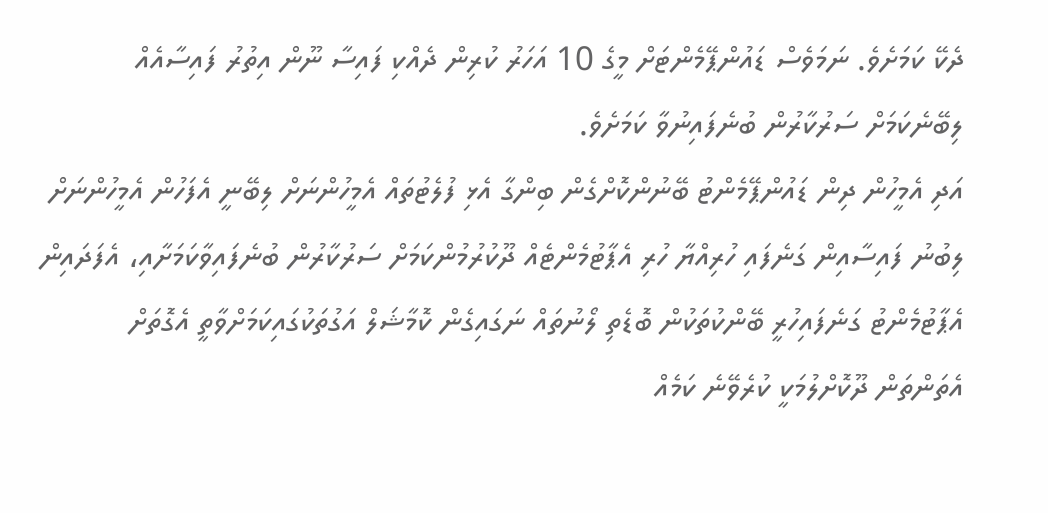ދެކޭ ކަމަށެވެ. ނަމަވެސް ޑައުންޕޭމެންޓަށް މީގެ 10 އަހަރު ކުރިން ދެއްކި ފައިސާ ނޫން އިތުރު ފައިސާއެއް ލިބޭނެކަމަށް ސަރުކާރުން ބުނެފައިނުވާ ކަމަށެވެ.
އަދި އެމީހުން ދިން ޑައުންޕޭމެންޓު ބޭނުންކޮށްގެން ބިންގާ އެޅި ފުލެޓުތައް އެމީހުންނަށް ލިބޭނީ އެފަހުން އެމީހުންނަށް ލިބުނު ފައިސާއިން ގަނެފައި ހުރިއްޔާ ހުރި އެޕާޓުމެންޓެއް ދޫކުރުމުންކަމަށް ސަރުކާރުން ބުނެފައިވާކަމަށާއި، އެފަދައިން އެޕާޓުމެންޓު ގަނެފައިހުރީ ބޭންކުތަކުން ބޮޑެތި ލޯނުތައް ނަގައިގެން ކޮމާޝަލް އަގުތަކުގައިކަމަށްވާތީ އެގޮތަށް އެތަންތަން ދޫކޮށްލުމަކީ ކުރެވޭނެ ކަމެއް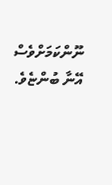ނޫންކަމަށްވެސް އޭނާ ބުންޏެވެ.